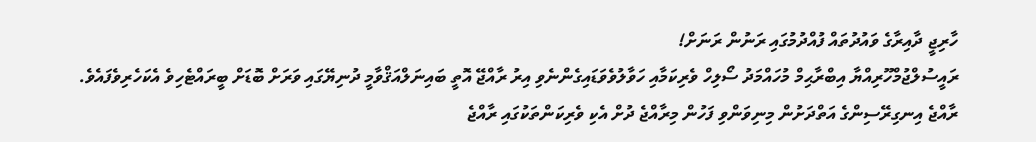ހާރިޖީ ދާއިރާގެ ވައުދުތައް ފުއްދުމުގައި ރަނުން ރަނަށް!
ރައީސުލްޖުމްހޫރިއްޔާ އިބްރާޙިމް މުހައްމަދު ސޯލިހް ވެރިކަމާއި ހަވާލުވެވަޑައިގެންނެވި އިރު ރާއްޖޭ އޮތީ ބައިނަލްއަޤްވާމީ ދުނިޔޭގައި ވަރަށް ބޮޑަށް ބީރައްޓެހިވެ އެކަހެރިވެފައެވެ. ރާއްޖެ އިނގިރޭސިންގެ އަތްދަށުން މިނިވަންވި ފަހުން މިރާއްޖެ ދުށް އެކި ވެރިކަންތަކުގައި ރާއްޖެ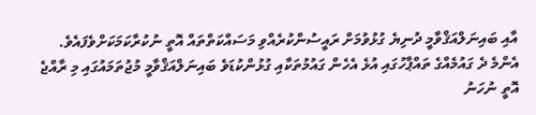އާއި ބައިނަލްއަޤްވާމީ ދުނިޔެ ގުޅުވުމަށް ރައީސުންކުރެއްވި މަސައްކަތްތައް އޮތީ ނުކުރާކަމަކަށްވެފައެވެ.
އެންމެ ދެ ގައުމެއްގެ ތައްޕާހުގައި އުޅެ އެހެން ގައުމުތަކާއި ގުޅުންކުޑަވެ ބައިނަލްއަޤްވާމީ މުޖުތަމައުގައި މި ރާއްޖެ އޮތީ ނުހަނު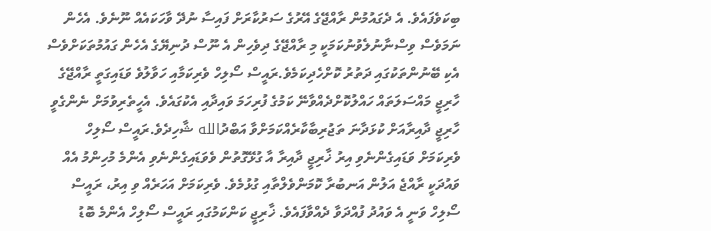ބިކަވެފައެވެ. އެ ދެގައުމުން ރާއްޖޭގެ އޭރުގެ ސަރުކާރަށް ފައިސާ ނުދޭ ވާހަކައެއް ނޫނެވެ. އެހެން ނަމަވެސް ވިސްނާނުލެވުނުކަމަކީ މި ރާއްޖޭގެ ދިވެހިން އެ ނޫސް ދުނިޔޭގެ އެހެން ގައުމުތަކަށްވެސް އެކި ބޭނުންތަކުގައި ދަތުރު ކޮށްހެދިކަމެވެ.ރައީސް ސޯލިހް ވެރިކަމާއި ހަވާލުވެ ވަޑައިގަތީ ރާއްޖޭގެ ހާރިޖީ މައްސަލަތައް ހައްލުކޮށްދެއްވާނޭ ކަމުގެ ފުރިހަމަ ވައިދާއި އެކުގައެވެ. އެހީތެރިވުމަށް ނެންގެވީ ހާރިޖީ ދާއިރާއަށް ކުޅަދާނަ ތަޖުރިބާކާރެއްކަމަށްވާ އަބްދުالله ޝާހިދެވެ.ރައީސް ސޯލިހް ވެރިކަމަށް ވަޑައިގެންނެވި އިރު ޚާރިޖީ ދާއިރާ އާ ގުޅޭގޮތުން ވެވަޑައިގެންނެވި އެންމެ މުހިންމު އެއް ވައުދަކީ ރާއްޖެ އަލުން އަނބުރާ ކޮމަންވެލްތާއި ގުޅުމެވެ. ވެރިކަމަށް އަހަރެއް ވި އިރު، ރައީސް ސޯލިހް ވަނީ އެ ވައުދު ފުއްދަވާ ދެއްވާފައެވެ. ޚާރިޖީ ކަންކަމުގައި ރައީސް ސޯލިހް އެންމެ ބޮޑު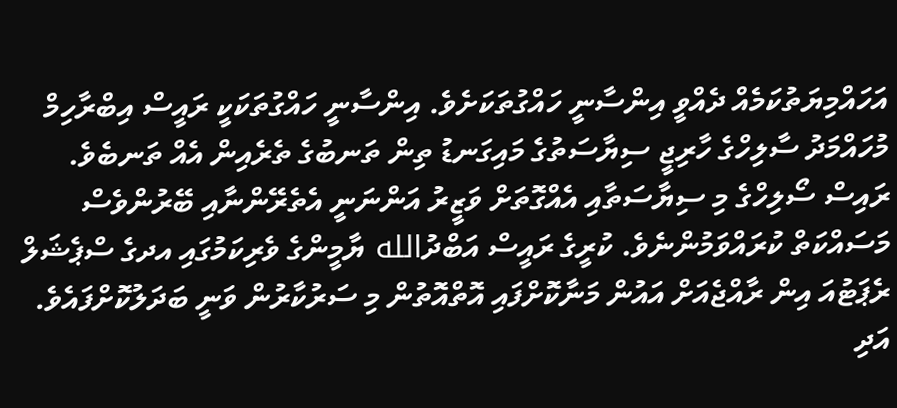އަހައްމިޔަތުކަމެއް ދެއްވީ އިންސާނީ ހައްގުތަކަށެވެ. އިންސާނީ ހައްގުތަކަކީ ރައީސް އިބްރާހިމް މުހައްމަދު ސާލިހްގެ ހާރިޖީ ސިޔާސަތުގެ މައިގަނޑު ތިން ތަނބުގެ ތެރެއިން އެއް ތަނބެވެ. ރައިސް ސޯލިހްގެ މި ސިޔާސަތާއި އެއްގޮތަށް ވަޒީރު އަންނަނީ އެތެރޭންނާއި ބޭރުންވެސް މަސައްކަތް ކުރައްވަމުންނެވެ. ކުރީގެ ރައީސް އަބްދުالله ޔާމީންގެ ވެރިކަމުގައި އދގެ ސްޕެޝަލް ރެޕަޓުއަ އިން ރާއްޖެއަށް އައުން މަނާކޮށްފައި އޮތްއޮތުން މި ސަރުކާރުން ވަނީ ބަދަލުކޮށްފައެވެ. އަދި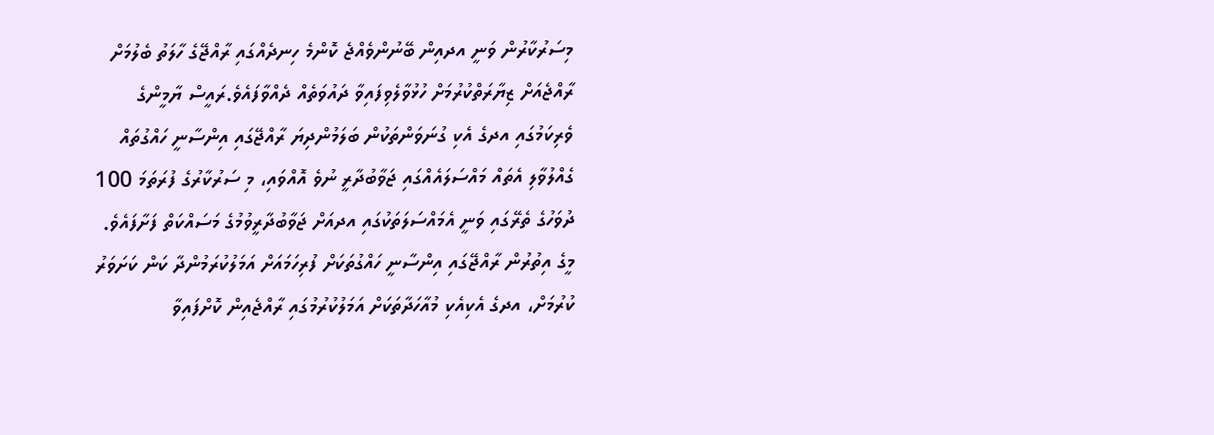މިސަރުކާރުން ވަނީ އދއިން ބޭނުންވެއްޖެ ކޮންމެ ހިނދެއްގައި ރާއްޖޭގެ ހާލަތު ބެލުމަށް ރާއްޖެއަށް ޒިޔާރަތްކުރުމަށް ހުޅުވާލެވިފައިވާ ދައުވަތެއް ދެއްވާފައެވެ.ރައީސް ޔާމީންގެ ވެރިކަމުގައި އދގެ އެކި ގުނަވަންތަކުން ބަލަމުންދިޔަ ރާއްޖޭގައި އިންސާނީ ހައްގުތައް ގެއްލުވާލި އެތައް މައްސަލައެއްގައި ޖަވާބުދާރީ ނުވެ އޮއްވައި، މި ސަރުކާރުގެ ފުރަތަމަ 100 ދުވަހުގެ ތެރޭގައި ވަނީ އެމައްސަލަތަކުގައި އދއަށް ޖަވާބުދާރީވުމުގެ މަސައްކަތް ފަށާފައެވެ. މީގެ އިތުރުން ރާއްޖޭގައި އިންސާނީ ހައްގުތަކަށް ފުރިހަމައަށް އަމަލުކުރަމުންދާ ކަން ކަށަވަރު ކުރުމަށް، އދގެ އެކިއެކި މުއާހަދާތަކަށް އަމަލުކުރުމުގައި ރާއްޖެއިން ކޮށްފައިވާ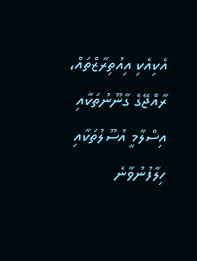އެކިއެކި އިއުތިރާޒްތައް، ރާއްޖޭގެ ގާނޫނުތަކާއި އިސްލާމީ އުސޫލުތަކާއި ހިލާފުނުވާނެ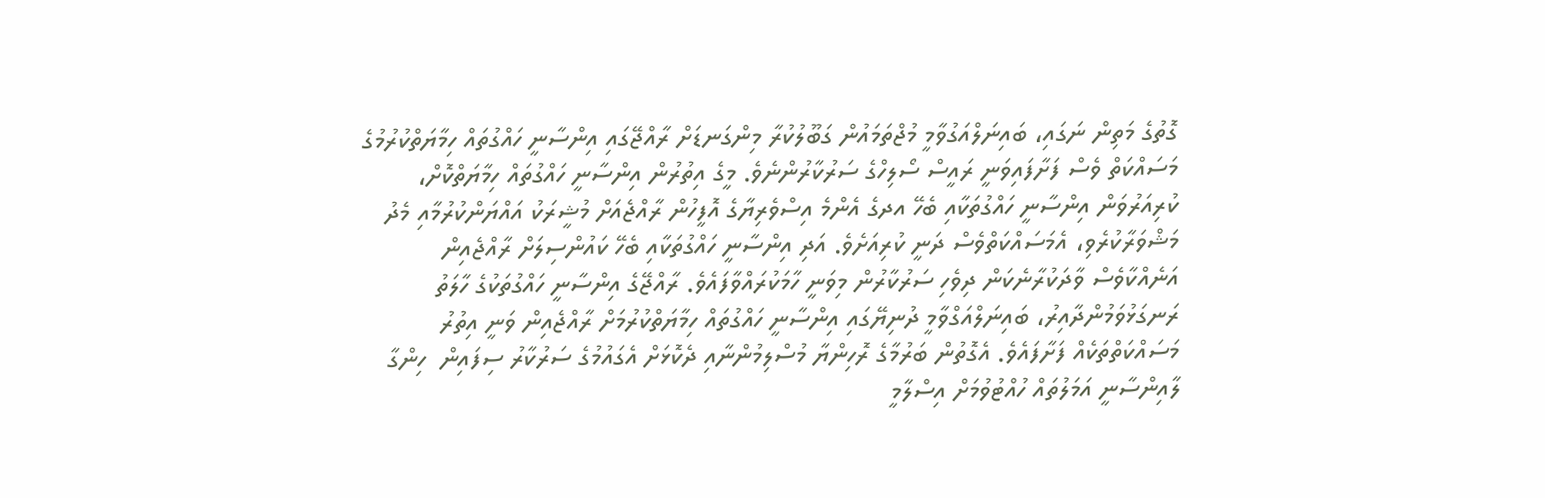ގޮތުގެ މަތިން ނަގައި، ބައިނަލްއަގުވާމީ މުޖްތަމައުން ގަބޫލުކުރާ މިންގަނޑަށް ރާއްޖޭގައި އިންސާނީ ހައްގުތައް ހިމާޔަތްކުރުމުގެ މަސައްކަތް ވެސް ފަށާފައިވަނީ ރައީސް ސޯލިހްގެ ސަރުކާރުންނެވެ. މީގެ އިތުރުން އިންސާނީ ހައްގުތައް ހިމާޔަތްކޮށް، ކުރިއަރުވަން އިންސާނީ ހައްގުތަކާއި ބެހޭ އދގެ އެންމެ އިސްވެރިޔާގެ އޮފީހުން ރާއްޖެއަށް މުޝީރަކު އައްޔަންކުރުމާއި މެދު މަޝްވަރާކުރެވި، އެމަސައްކަތްވެސް ދަނީ ކުރިއަށެވެ. އަދި އިންސާނީ ހައްގުތަކާއި ބެހޭ ކައުންސިލަށް ރާއްޖެއިން އަނެއްކާވެސް ވާދަކުރާނެކަން ދިވެހި ސަރުކާރުން މިވަނީ ހާމަކުރައްވާފައެވެ. ރާއްޖޭގެ އިންސާނީ ހައްގުތަކުގެ ހާލަތު ރަނގަޅުވަމުންދާއިރު، ބައިނަލްއަގްވާމީ ދުނިޔޭގައި އިންސާނީ ހައްގުތައް ހިމާޔަތްކުރުމަށް ރާއްޖެއިން ވަނީ އިތުރު މަސައްކަތްތަކެއް ފަށާފައެވެ. އެގޮތުން ބަރުމާގެ ރޮހިންޔާ މުސްލިމުންނާއި ދެކޮޅަށް އެގައުމުގެ ސަރުކާރު ސިފައިން  ހިންގާ ލާއިންސާނީ އަމަލުތައް ހުއްޓުވުމަށް އިސްލާމީ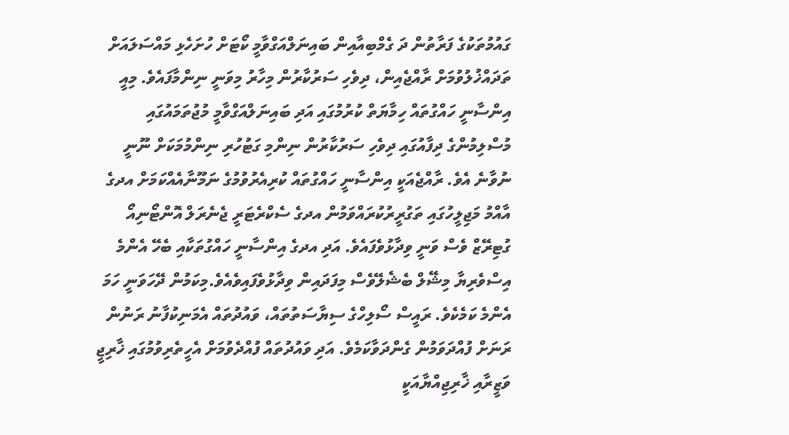ގައުމުތަކުގެ ފަރާތުން ދަ ގެމްބިއާއިން ބައިނަލްއަގްވާމީ ކޯޓަށް ހުށަހެޅި މައްސަލައަށް ތަދައްޚުލުވުމަށް ރާއްޖެއިން، ދިވެހި ސަރުކާރުން މިހާރު މިވަނީ ނިންމާފައެވެ. މިއީ އިންސާނީ ހައްގުތައް ހިމާޔަތް ކުރުމުގައި އަދި ބައިނަލްއަގްވާމީ މުޖުތަމައުގައި މުސްލިމުންގެ ދިފާއުގައި ދިވެހި ސަރުކާރުން ނިންމި ގަޓުހުރި ނިންމުމަކަށް ނޫނީ ނުވާނެ އެވެ. ރާއްޖެއަކީ އިންސާނީ ހައްގުތައް ކުރިއެރުވުމުގެ ނަމޫނާއެއްކަމަށް އދގެ އާއްމު މަޖިލީހުގައި ތަގުރީރުކުރައްވަމުން އދގެ ސެކްރެޓަރީ ޖެނެރަލް އޮންޓޯނިއޯ ގުޓިރޭޒް ވެސް ވަނީ ވިދާޅުވެފައެވެ. އަދި އދގެ އިންސާނީ ހައްގުތަކާއި ބެހޭ އެންމެ އިސްވެރިޔާ މިޝޭލް ބެޝެލޭވެސް މިފަދައިން ވިދާޅުވެފައިވެއެވެ.މިކަމުން ދޭހަވަނީ ހަމަ އެންމެ ކަމެކެވެ. ރައީސް ސޯލިހްގެ ސިޔާސަތުތައް، ވައުދުތައް އެމަނިކުފާނު ރަނުން ރަނަށް ފުއްދަވަމުން ގެންދަވާކަމެވެ. އަދި ވައުދުތައް ފުއްދެވުމަށް އެހީތެރިވުމުގައި ޚާރިޖީ ވަޒީރާއި ޚާރިޖިއްޔާއަކީ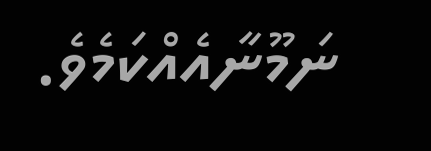ނަމޫނާއެއްކަމެވެ.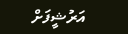އަރުޝީފަށް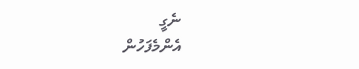ނެގީ
އެންމެފަހުން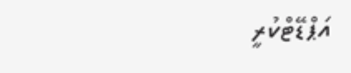އަޕްޑޭޓްކުރީ